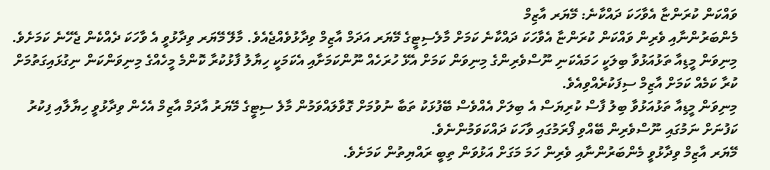ވައްކަން ކުރަންޏާ އެވާހަކަ ދައްކާނެ: މޭޔަރ އާޒިމް
މެންބަރުންނާއި ވެރިން ވައްކަން ކުރަންޏާ އެވާހަކަ ދައްކާނެ ކަމަށް މާލެސިޓީގެ މޭޔަރ އަދަމް އާޒިމް ވިދާޅުވެއްޖެއެވެ. މާލޭ މޭޔަރ ވިދާޅުވީ އެ ވާހަކަ ދެއްކެން ޖެހޭނެ ކަމަށެވެ. މިނިވަން މީޑިއާ ތަޅުއަޅުވާ ބިލަކީ ހަމައެކަނި ނޫސްވެރިންގެ މިނިވަން ކަމަށް އެޅޭ ހުރަހެއް ނޫންކަމަށާއި އެކަމަކީ ހިޔާލު ފާޅުކުރާ ކޮންމެ މީހެއްގެ މިނިވަންކަން ނިގުޅައިގަތުމަށް ކުރާ ކަމެއް ކަމަށް އާޒިމް ސިފަކުރެއްވިއެވެ.
މިނިވަން މީޑިއާ ތަޅުއަޅުވާ ބިލު ފާސް ކުރިޔަސް އެ ބިލަށް އެއްވެސް ބޭފުޅަކު ތަބާ ނުވުމަށް ގޮވާލައްވަމުން މާލެ ސިޓީގެ މޭޔަރު އާދަމް އާޒިމް އެހެން ވިދާޅުވީ ހިޔާލާއި ފިކުރު ކަފުނަށް ނަމުގައި ނޫސްވެރިން ބޭއްވި ފޯރަމުގައި ވާހަކަ ދައްކަވަމުންނެވެ.
މޭޔަރ އާޒިމް ވިދާޅުވީ މެންބަރުންނާއި ވެރިން ހަމަ މަގަށް އަޅުވަން ތިބީ ރައްޔިތުން ކަމަށެވެ.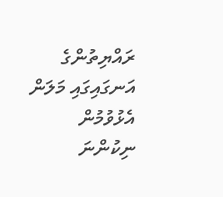ރައްޔިތުންގެ އަނގައިގައި މަލަން އެޅުވުމުން ނިކުންނަ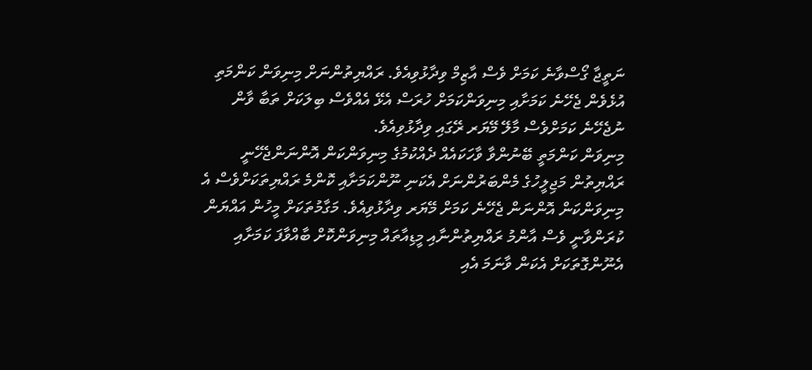ނަތީޖާ ގޯސްވާނެ ކަމަށް ވެސް އާޒިމް ވިދާޅުވިއެވެ. ރައްޔިތުންނަށް މިނިވަން ކަންމަތި އުޅެވެން ޖެހޭނެ ކަމަށާއި މިނިވަންކަމަށް ހުރަސް އެޅޭ އެއްވެސް ބިލަކަށް ތަބާ ވާން ނުޖެހޭނެ ކަމަށްވެސް މާލޭ މޭޔަރ ރޭގައި ވިދާޅުވިއެވެ.
މިނިވަން ކަންމަތީ ބޭނުންވާ ވާހަކައެއް ދެއްކުމުގެ މިނިވަންކަން އޮންނަންޖެހޭނީ ރައްޔިތުން މަޖިލީހުގެ މެންބަރުންނަށް އެކަނި ނޫންކަމަށާއި ކޮންމެ ރައްޔިތަކަށްވެސް އެ މިނިވަންކަން އޮންނަން ޖެހޭނެ ކަމަށް މޭޔަރ ވިދާޅުވިއެވެ. މަގާމުތަކަށް މީހުން އައްޔަން ކުރަންވާނީ ވެސް އާންމު ރައްޔިތުންނާއި މީޑިއާތައް މިނިވަންކޮށް ބާއްވާފަ ކަމަށާއި އެނޫންގޮތަކަށް އެކަން ވާނަމަ އެއި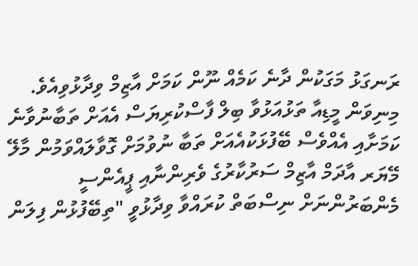ރަނގަޅު މަގަކުން ދާނެ ކަމެއް ނޫން ކަމަށް އާޒިމް ވިދާޅުވިއެވެ.
މިނިވަން މީޑިއާ ތަޅުއަޅުވާ ބިލް ފާސްކުރިޔަސް އެއަށް ތަބާނުވާނެ ކަމަށާއި އެއްވެސް ބޭފުޅަކުއެއަށް ތަބާ ނުވުމަށް ގޮވާލައްވަމުން މާލޭ މޭޔަރ އާދަމް އާޒިމް ސަރުކާރުގެ ވެރިންނާއި ޕީއެންސީ މެންބަރުންނަށް ނިސްބަތް ކުރައްވާ ވިދާޅުވީ "ތިބޭފުޅުން ފިލަން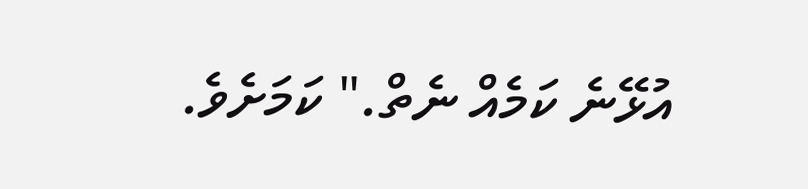އުޅޭނެ ކަމެއް ނެތް." ކަމަށެވެ.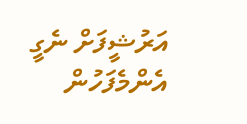އަރުޝީފަށް ނެގީ
އެންމެފަހުން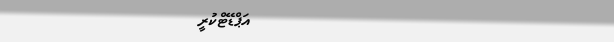އަޕްޑޭޓްކުރީ